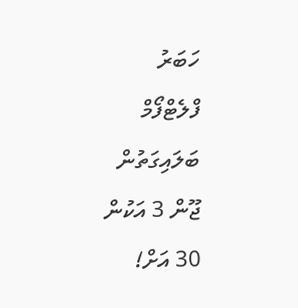ހަބަރު
ފްލެޓްފޯމް ބަލައިގަތުން ޖޫން 3 އަކުން 30 އަށް!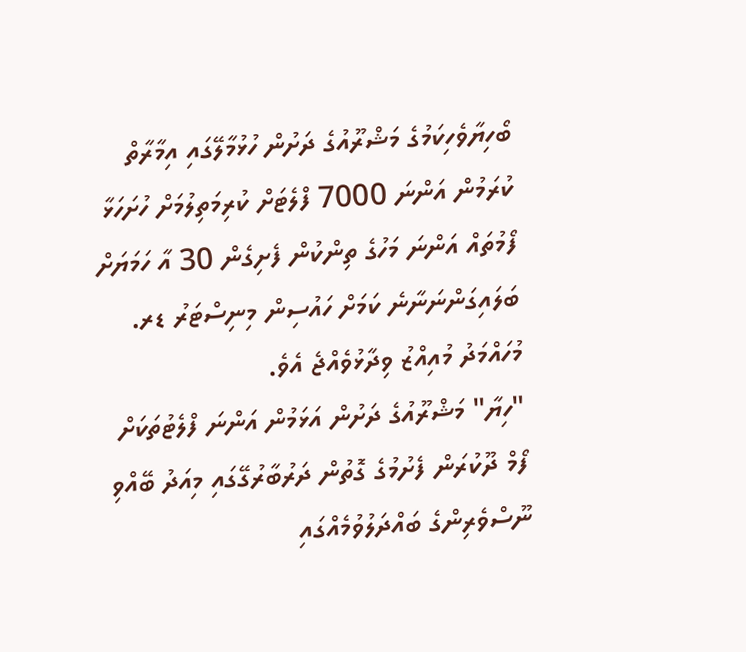ބޯހިޔާވެހިކަމުގެ މަޝްރޫއުގެ ދަށުން ހުޅުމާލޭގައި އިމާރާތް ކުރަމުން އަންނަ 7000 ފްލެޓަށް ކުރިމަތިލުމަށް ހުށަހަޅާ ފޯމުތައް އަންނަ މަހުގެ ތިންކުން ފެށިގެން 30 އާ ހަމަޔަށް ބަލައިގަންނަނާނެ ކަމަށް ހައުސިން މިނިސްޓަރު ޑރ. މުހައްމަދު މުއިއްޒު ވިދާޅުވެއްޖެ އެވެ.
"ހިޔާ" މަޝްރޫއުގެ ދަށުން އަޅަމުން އަންނަ ފްލެޓުތަކަށް ފޯމް ދޫކުރަން ފެށުމުގެ ގޮތުން ދަރުބާރުގޭގައި މިއަދު ބޭއްވި ނޫސްވެރިންގެ ބައްދަލުވުމެއްގައި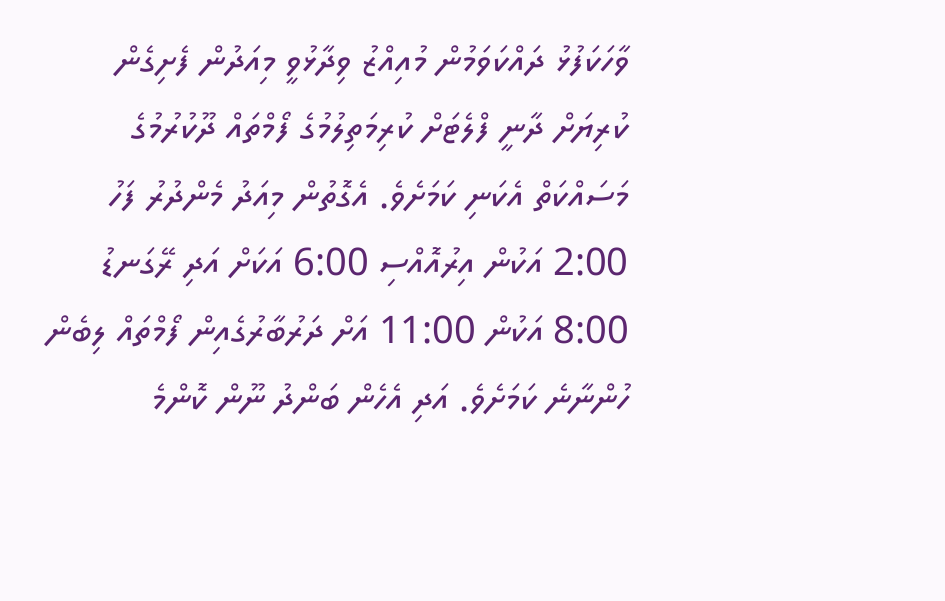ވާހަކަފުޅު ދައްކަވަމުން މުއިއްޒު ވިދާޅުވީ މިއަދުން ފެށިގެން ކުރިޔަށް ދާނީ ފްލެޓަށް ކުރިމަތިލުމުގެ ފޯމްތައް ދޫކުރުމުގެ މަސައްކަތް އެކަނި ކަމަށެވެ. އެގޮތުން މިއަދު މެންދުރު ފަހު 2:00 އަކުން އިރުއޮއްސި 6:00 އަކަށް އަދި ރޭގަނޑު 8:00 އަކުން 11:00 އަށް ދަރުބާރުގެއިން ފޯމްތައް ލިބެން ހުންނާނެ ކަމަށެވެ. އަދި އެހެން ބަންދު ނޫން ކޮންމެ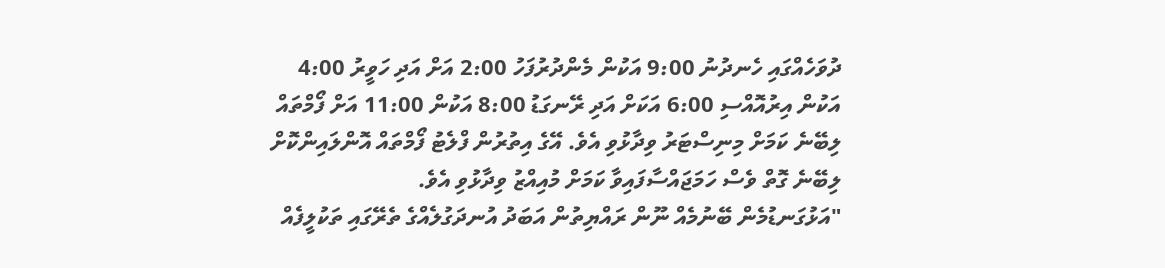ދުވަހެއްގައި ހެނދުނު 9:00 އަކުން މެންދުރުފަހު 2:00 އަށް އަދި ހަވީރު 4:00 އަކުން އިރުއޮއްސި 6:00 އަކަށް އަދި ރޭނގަޑު 8:00 އަކުން 11:00 އަށް ފޯމްތައް ލިބޭނެ ކަމަށް މިނިސްޓަރު ވިދާޅުވި އެވެ. އޭގެ އިތުރުން ފްލެޓު ފޯމްތައް އޮންލައިންކޮށް ލިބޭނެ ގޮތް ވެސް ހަމަޖައްސާފައިވާ ކަމަށް މުއިއްޒު ވިދާޅުވި އެވެ.
"އަޅުގަނޑުމެން ބޭނުމެއް ނޫން ރައްޔިތުން އަބަދު އުނދަގުލެއްގެ ތެރޭގައި ތަކުލީފެއް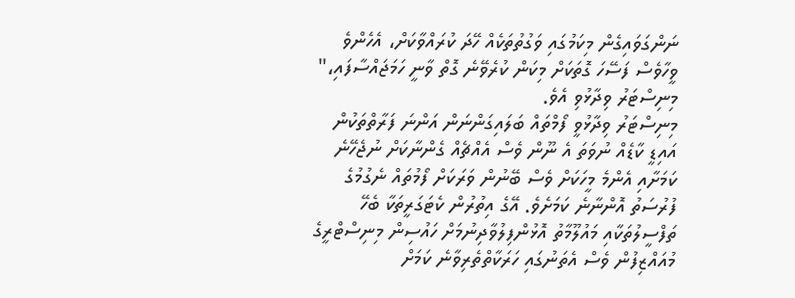ނަންގަވައިގެން މިކަމުގައި ވަގުތުތަކެއް ހޭދަ ކުރައްވާކަށް، އެހެންވެ ވީހާވެސް ފަސޭހަ ގޮތަކަށް މިކަން ކުރެވޭނެ ގޮތް ވާނީ ހަމަޖައްސާފައި،" މިނިސްޓަރު ވިދާޅުވި އެވެ.
މިނިސްޓަރު ވިދާޅުވީ ފޯމްތައް ބަލައިގަންނަން އަންނަ ފަރާތްތަކުން އައިޑީ ކާޑެއް ނުވަތަ އެ ނޫން ވެސް އެއްޗެއް ގެންނާކަށް ނުޖެހޭނެ ކަމަށާއި އެންމެ މީހަކަށް ވެސް ބޭނުން ވަރަކަށް ފޯމުތައް ނެގުމުގެ ފުރުސަތު އޮންނާނެ ކަމަށެވެ. އޭގެ އިތުރުން ކެޓަގަރީތަކާ ބެހޭ ތަފްސީލުތަކާއި މައުލޫމާތު އޮޅުންފިލުވާދިނުމަށް ހައުސިން މިނިސްޓްރީގެ މުއައްޒިފުން ވެސް އެތަނުގައި ހަރަކާތްތެރިވާނެ ކަމަށް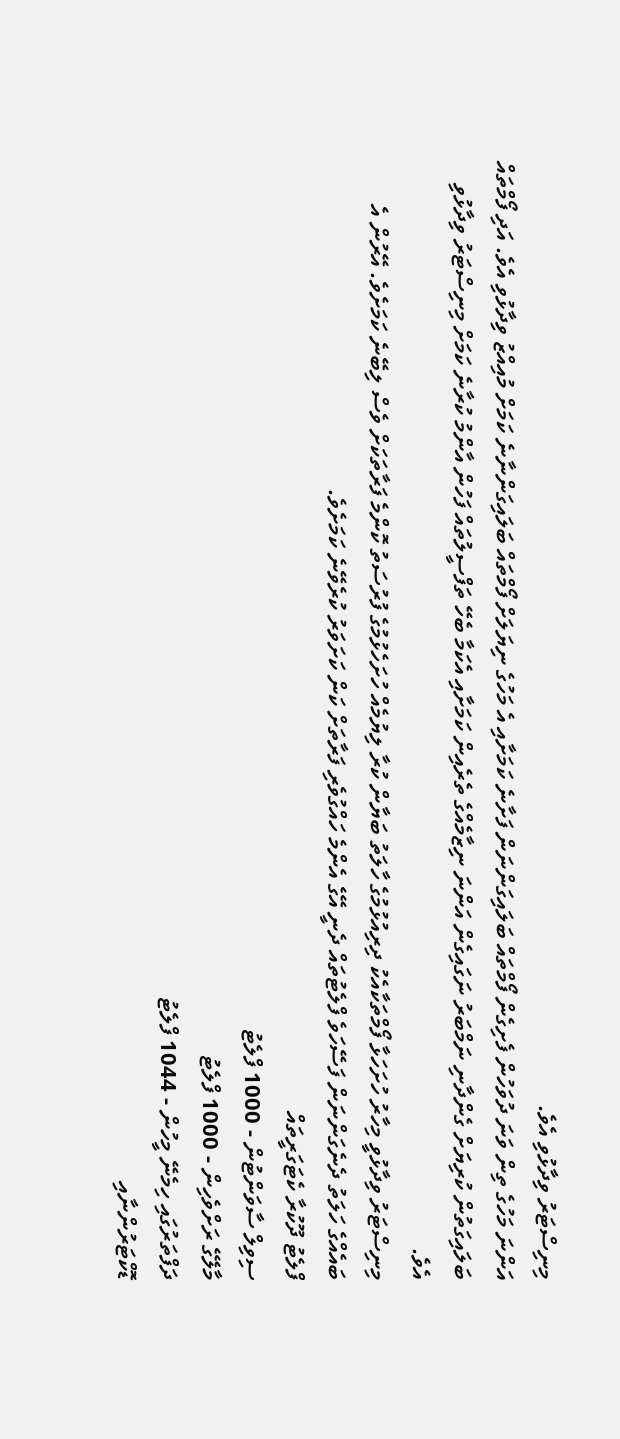މިނިސްޓަރު ވިދާޅުވި އެވެ.
އަންނަ މަހުގެ ތިން ވަނަ ދުވަހުން ފެށިގެން ފޯމްތައް ބަލައިގަންނަން ފަށާނެ ކަމަށާއި އެ މަހުގެ ނިޔަލަށް ފޯމްތައް ބަލައިގަންނާނެ ކަމަށް މުއިއްޒު ވިދާޅުވި އެވެ. އަދި ފޯމްތައް ބަލައިގަތުން ކުރިޔަށް ގެންދާނި ނަމްބަރު ނަގައިގެން އަންނަ ނިޒާމެއްގެ ތެރެއިން ކަމަށާއި އެކަމާ ބެހޭ ތަފްސީލުތައް ފަހުން އާންމު ކުރާނެ ކަމަށް މިނިސްޓަރު ވިދާޅުވި އެވެ.
މިނިސްޓަރު ވިދާޅުވީ މިހާރު ހުށަހަޅާ ފޯމްތަކާއެކު ދިރިއުޅުމުގެ ހާލަތު ބަޔާން ކުރާ ލިޔުމެއް ހުށަހެޅުމުގެ ފުރުސަތު ކޮންމެ ފަރާތަކަށް ވެސް ލިބޭނެ ކަމަށެވެ. އޭރުން އެ ބައެއްގެ ހަލަތު ދެނެގަންނަން ފަސޭހަވެ ފްލެޓުތައް ދެނީ އޭގެ އެންމެ ހައްގުވެރި ފަރާތަށް ކަން ކަށަވަރު ކުރެވޭނެ ކަމަށެވެ.
ފްލެޓު ދޫކުރާ ކެޓަގަރީތައް
ސިވިލް ސާވަންޓުން - 1000 ފްލެޓު
މާލޭގެ ރަށްވެހިން - 1000 ފްލެޓު
ދަފްތަރުގައި ހިމެނޭ މީހުން - 1044 ފްލެޓު
ޑޮކްޓަރުންނާއި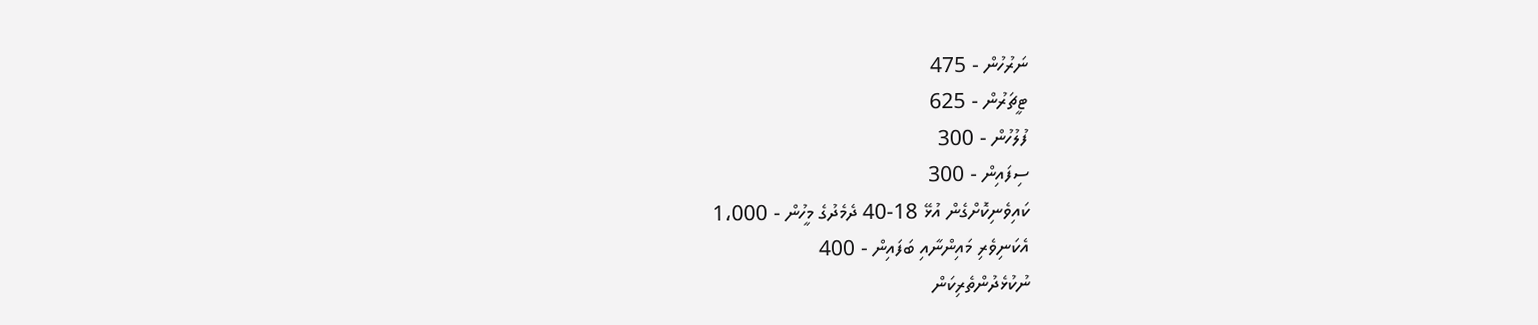ނަރުހުން - 475
ޓީޗަރުން - 625
ފުލުހުން - 300
ސިފައިން - 300
ކައިވެނިކޮށްގެން އުޅޭ 18-40 ދެމެދުގެ މީހުން - 1،000
އެކަނިވެރި މައިންނާއި ބަފައިން - 400
ނުކުޅެދުންތެރިކަން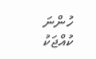ހުންނަ ކުއްޖަކު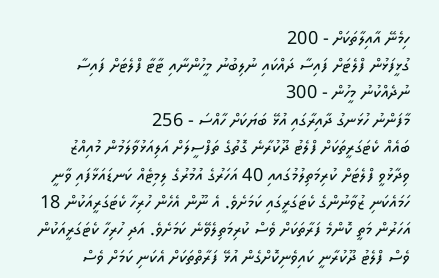ހިމެނޭ އާއިލާތަކަށް - 200
ގުޅީފަޅުން ފްލެޓަށް ފައިސާ ދައްކައި ނުލިބުނު މީހުންނާއި ޓާޓާ ފްލެޓަށް ފައިސާ ނުދެއްކުނު މީހުން - 300
މާފަންނު ހުޅަނގު ދާއިރާގައި އުޅޭ ބަޔަކަށް ހާއްސަ - 256
ބައެއް ކެޓަގަރީތަކަށް ފްލެޓު ދޫކުރާނެ ގޮތުގެ ތަފްސީލަށް އަލިއަޅުވާލަމުން މުއިއްޒު ވިދާޅުވީ ފްލެޓަށް ކުރިމަތިލުމުގައއި 40 އަހަރުގެ އުމުރުގެ ލިމިޓެއް ކަނޑައަޅާފައި ވާނީ ހަމައެކަނި ޒުވާނުންގެ ކެޓަގަރީގައި ކަމަށެވެ. އެ ނޫން އެހެން ހުރިހާ ކެޓަގަރީއަކުން 18 އަހަރުން މަތީ ކޮންމެ ފަރާތަކަށް ވެސް ކުރިމަތިލެވޭނެ ކަމަށެވެ. އަދި ހުރިހާ ކެޓަގަރީއަކުން ވެސް ފްލެޓު ދޫކުރާނީ ކައިވެނިކޮށްގެން އުޅޭ ފަރާތްތަކަށް އެކަނި ކަމަށް ވެސް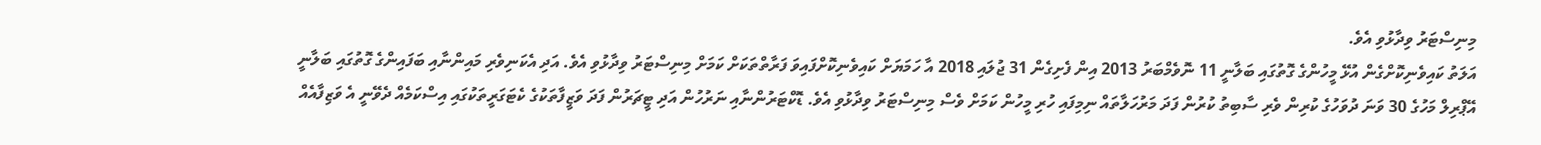މިނިސްޓަރު ވިދާޅުވި އެވެ.
އަލަތު ކައިވެނިކޮށްގެން އުޅޭ މީހުންގެ ގޮތުގައި ބަލާނީ 11 ނޮވެމްބަރު 2013 އިން ފެށިގެން 31 ޖުލައި 2018 އާ ހަމަޔަށް ކައިވެނިކޮށްފައިވަ ފަރާތްތަކަށް ކަމަށް މިނިސްޓަރު ވިދާޅުވި އެވެ. އަދި އެކަނިވެރި މައިންނާއި ބަފައިންގެ ގޮތުގައި ބަލާނީ އޭޕްރިލް މަހުގެ 30 ވަނަ ދުވަހުގެ ކުރިން ވެރި ސާބިތު ކުރުން ފަދަ މަރުހަލާތައް ނިމިފައި ހުރި މީހުން ކަމަށް ވެސް މިނިސްޓަރު ވިދާޅުވި އެވެ. ޑޮކްޓަރުންނާއި ނަރުހުން އަދި ޓީޗަރުން ފަދަ ވަޒީފާތަކުގެ ކެޓަގަރީތަކުގައި އިސްކަމެއް ދެވޭނީ އެ ވަޒިފާއެއް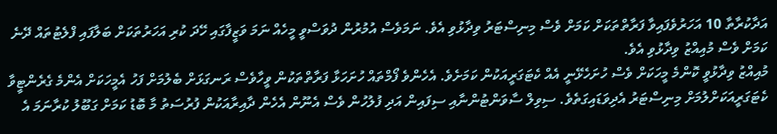އަދާކުރާތާ 10 އަހަރުވެފައިވާ ފަރާތްތަކަށް ކަމަށް ވެސް މިނިސްޓަރު ވިދާޅުވި އެވެ. ނަމަވެސް އުމުރުން ދުވަސްވީ މީހެއް ނަމަ ވަޒީފާގައި ހޭދަ ކުރި އަހަރުތަކަށް ބަލާފައި ފްލެޓުތައް ދޭނެ ކަމަށް ވެސް މުއިއްޒު ވިދާޅުވި އެވެ.
މުއިއްޒު ވިދާޅުވީ ކޮންމެ މީހަކަށް ވެސް ހުށަހެޅޭނީ އެއް ކެޓަގަރީއަކުން ކަމަށެވެ. އެހެންވެ ފޯމްތައް ހުށަހަޅާ ފަރާތްތަކުން ވީހާވެސް ރަނގަޅަށް ބެލުމަށް ފަހު އެމީހަކަށް އެންމެ ގެރެންޓީވާ ކެޓަގަރީއަކަށްލުމަށް މިނިސްޓަރު އެދިވަޑައިގަތެވެ. ސިވިލް ސާވަންޓުންނާއި ސިފައިން އަދި ފުލުހުން ވެސް އެނޫން އެހެން ދާއިރާއަކުން ފުރުސަތު މާ ބޮޑު ކަމަށް ގަބޫލު ކުރާނަމަ އެ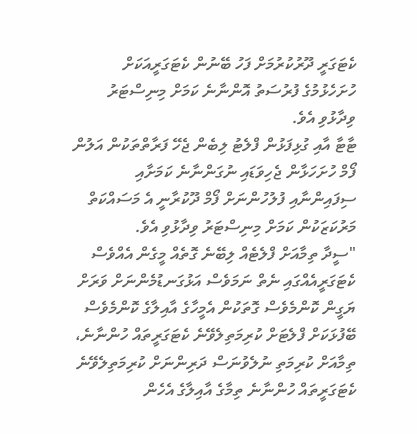ކެޓަގަރީ ދޫރުކުރުމަށް ފަހު ބޭނުން ކެޓަގަރީއަކަށް ހުށަހެޅުމުގެ ފުރުސަތު އޮންނާނެ ކަމަށް މިނިސްޓަރު ވިދާޅުވި އެވެ.
ޓާޓާ އާއި ގުޅިފަޅުން ފްލެޓު ލިބެން ޖެހޭ ފަރާތްތަކުން އަލުން ފޯމް ހުށަހަޅާން ޖެހިވަޑައި ނުގަންނާނެ ކަމަށާއި ސިފައިންނާއި ފުލުހުންނަށް ފޯމް ދޫކުރާނީ އެ މަސައްކަތް މަރުކަޒަކުން ކަމަށް މިނިސްޓަރު ވިދާޅުވި އެވެ.
"ސީދާ ތިމާއަށް ފްލެޓެއް ލިބޭނެ ގޮތެއް މީގެން އެއްވެސް ކެޓަގަރީއެއްގައި ނެތް ނަމަވެސް އަޅުގަނޑުމެންނަށް ވަރަށް ޔަގީން ކޮންމެވެސް ގޮތަކުން އެމީހާގެ އާއިލާގެ ކޮންމެވެސް ބޭފުޅަކަށް ފްލެޓަށް ކުރިމަތިލެވޭނެ ކެޓަގަރީތައް ހުންނާނެ، ތިމާއަށް ކުރިމަތި ނުލެވުނަސް ދަރިންނަށް ކުރިމަތިލެވޭނެ ކެޓަގަރީތައް ހުންނާނެ ތިމާގެ އާއިލާގެ އެހެން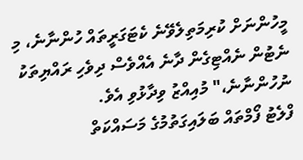މީހުންނަށް ކުރިމަތިލެވޭނެ ކެޓަގަރީތައް ހުންނާނެ، މި ނެޓުން ނެއްޓިގެން ދާނެ އެއްވެސް ދިވެހި ރައްޔިތަކު ނުހުންނާނެ،" މުއިއްޒު ވިދާޅުވި އެވެ.
ފްލެޓު ފޯމްތައް ބަލައިގަތުމުގެ މަސައްކަތް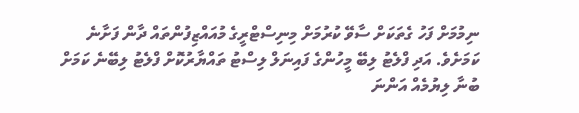ނިމުމަށް ފަހު ގެތަކަށް ސާވޭ ކުރުމަށް މިނިސްޓްރީގެ މުއައްޒިފުންތައް ދާން ފަށާނެ ކަމަށެވެ. އަދި ފްލެޓު ލިބޭ މީހުންގެ ފައިނަލް ލިސްޓު ތައްޔާރުކޮށް ފްލެޓު ލިބޭނެ ކަމަށް ބުނާ ލިޔުމެއް އަންނަ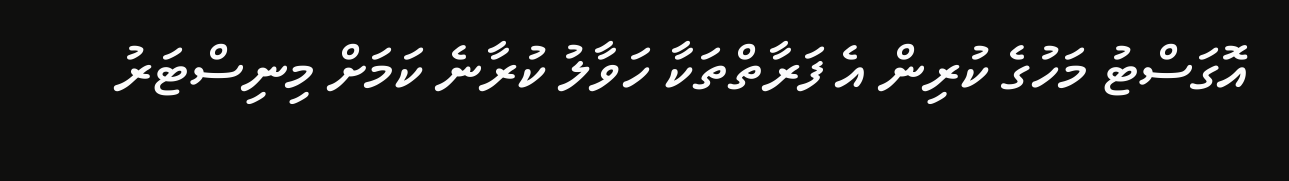އޮގަސްޓު މަހުގެ ކުރިން އެ ފަރާތްތަކާ ހަވާލު ކުރާނެ ކަމަށް މިނިސްޓަރު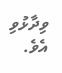ވިދާޅުވި އެވެ.